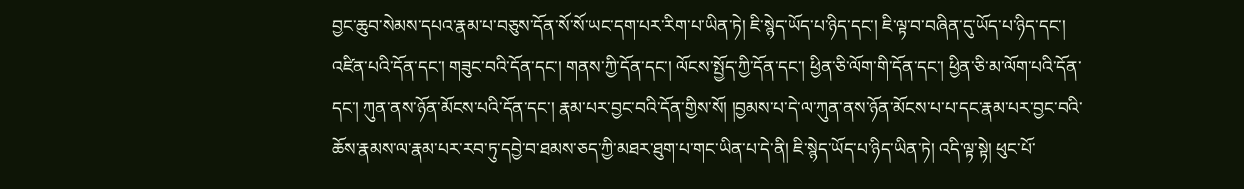བྱང་ཆུབ་སེམས་དཔའ་རྣམ་པ་བཅུས་དོན་སོ་སོ་ཡང་དག་པར་རིག་པ་ཡིན་ཏེ། ཇི་སྙེད་ཡོད་པ་ཉིད་དང་། ཇི་ལྟ་བ་བཞིན་དུ་ཡོད་པ་ཉིད་དང་། འཛིན་པའི་དོན་དང་། གཟུང་བའི་དོན་དང་། གནས་ཀྱི་དོན་དང་། ལོངས་སྤྱོད་ཀྱི་དོན་དང་། ཕྱིན་ཅི་ལོག་གི་དོན་དང་། ཕྱིན་ཅི་མ་ལོག་པའི་དོན་དང་། ཀུན་ནས་ཉོན་མོངས་པའི་དོན་དང་། རྣམ་པར་བྱང་བའི་དོན་གྱིས་སོ། །བྱམས་པ་དེ་ལ་ཀུན་ནས་ཉོན་མོངས་པ་པ་དང་རྣམ་པར་བྱང་བའི་ཆོས་རྣམས་ལ་རྣམ་པར་རབ་ཏུ་དབྱེ་བ་ཐམས་ཅད་ཀྱི་མཐར་ཐུག་པ་གང་ཡིན་པ་དེ་ནི། ཇི་སྙེད་ཡོད་པ་ཉིད་ཡིན་ཏེ། འདི་ལྟ་སྟེ། ཕུང་པོ་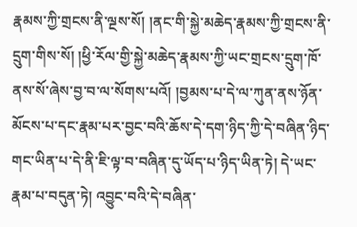རྣམས་ཀྱི་གྲངས་ནི་ལྔས་སོ། །ནང་གི་སྐྱེ་མཆེད་རྣམས་ཀྱི་གྲངས་ནི་དྲུག་གིས་སོ། །ཕྱི་རོལ་གྱི་སྐྱེ་མཆེད་རྣམས་ཀྱི་ཡང་གྲངས་དྲུག་ཁོ་ནས་སོ་ཞེས་བྱ་བ་ལ་སོགས་པའོ། །བྱམས་པ་དེ་ལ་ཀུན་ནས་ཉོན་མོངས་པ་དང་རྣམ་པར་བྱང་བའི་ཆོས་དེ་དག་ཉིད་ཀྱི་དེ་བཞིན་ཉིད་གང་ཡིན་པ་དེ་ནི་ཇི་ལྟ་བ་བཞིན་དུ་ཡོད་པ་ཉིད་ཡིན་ཏེ། དེ་ཡང་རྣམ་པ་བདུན་ཏེ། འབྱུང་བའི་དེ་བཞིན་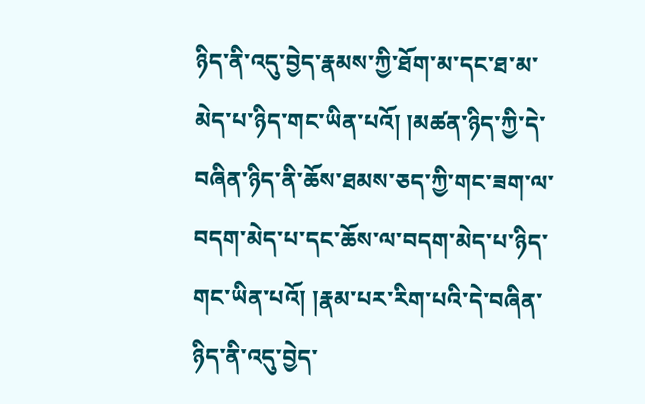ཉིད་ནི་འདུ་བྱེད་རྣམས་ཀྱི་ཐོག་མ་དང་ཐ་མ་མེད་པ་ཉིད་གང་ཡིན་པའོ། །མཚན་ཉིད་ཀྱི་དེ་བཞིན་ཉིད་ནི་ཆོས་ཐམས་ཅད་ཀྱི་གང་ཟག་ལ་བདག་མེད་པ་དང་ཆོས་ལ་བདག་མེད་པ་ཉིད་གང་ཡིན་པའོ། །རྣམ་པར་རིག་པའི་དེ་བཞིན་ཉིད་ནི་འདུ་བྱེད་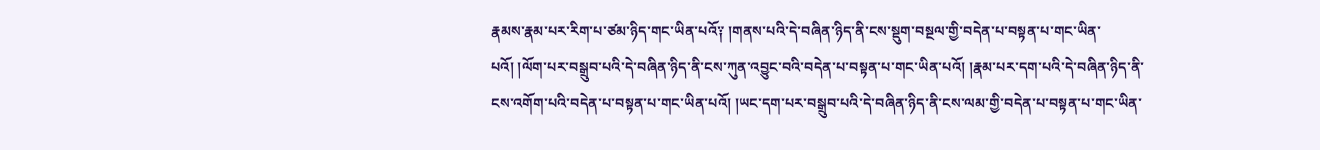རྣམས་རྣམ་པར་རིག་པ་ཙམ་ཉིད་གང་ཡིན་པའོ༑ །གནས་པའི་དེ་བཞིན་ཉིད་ནི་ངས་སྡུག་བསྔལ་གྱི་བདེན་པ་བསྟན་པ་གང་ཡིན་པའོ། །ལོག་པར་བསྒྲུབ་པའི་དེ་བཞིན་ཉིད་ནི་ངས་ཀུན་འབྱུང་བའི་བདེན་པ་བསྟན་པ་གང་ཡིན་པའོ། །རྣམ་པར་དག་པའི་དེ་བཞིན་ཉིད་ནི་ངས་འགོག་པའི་བདེན་པ་བསྟན་པ་གང་ཡིན་པའོ། །ཡང་དག་པར་བསྒྲུབ་པའི་དེ་བཞིན་ཉིད་ནི་ངས་ལམ་གྱི་བདེན་པ་བསྟན་པ་གང་ཡིན་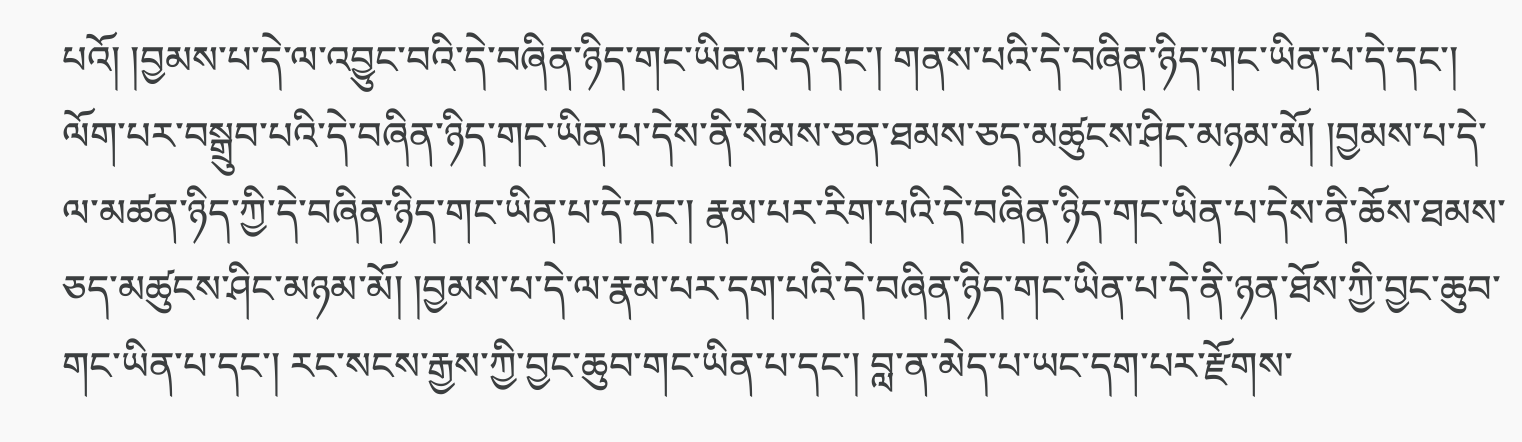པའོ། །བྱམས་པ་དེ་ལ་འབྱུང་བའི་དེ་བཞིན་ཉིད་གང་ཡིན་པ་དེ་དང་། གནས་པའི་དེ་བཞིན་ཉིད་གང་ཡིན་པ་དེ་དང་། ལོག་པར་བསྒྲུབ་པའི་དེ་བཞིན་ཉིད་གང་ཡིན་པ་དེས་ནི་སེམས་ཅན་ཐམས་ཅད་མཚུངས་ཤིང་མཉམ་མོ། །བྱམས་པ་དེ་ལ་མཚན་ཉིད་ཀྱི་དེ་བཞིན་ཉིད་གང་ཡིན་པ་དེ་དང་། རྣམ་པར་རིག་པའི་དེ་བཞིན་ཉིད་གང་ཡིན་པ་དེས་ནི་ཆོས་ཐམས་ཅད་མཚུངས་ཤིང་མཉམ་མོ། །བྱམས་པ་དེ་ལ་རྣམ་པར་དག་པའི་དེ་བཞིན་ཉིད་གང་ཡིན་པ་དེ་ནི་ཉན་ཐོས་ཀྱི་བྱང་ཆུབ་གང་ཡིན་པ་དང་། རང་སངས་རྒྱས་ཀྱི་བྱང་ཆུབ་གང་ཡིན་པ་དང་། བླ་ན་མེད་པ་ཡང་དག་པར་རྫོགས་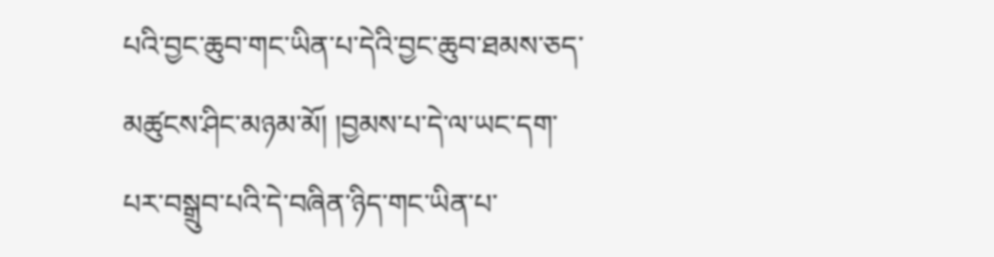པའི་བྱང་ཆུབ་གང་ཡིན་པ་དེའི་བྱང་ཆུབ་ཐམས་ཅད་མཚུངས་ཤིང་མཉམ་མོ། །བྱམས་པ་དེ་ལ་ཡང་དག་པར་བསྒྲུབ་པའི་དེ་བཞིན་ཉིད་གང་ཡིན་པ་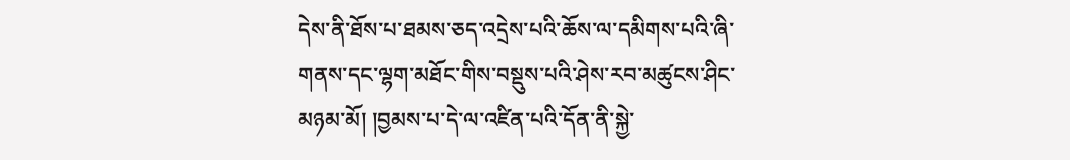དེས་ནི་ཐོས་པ་ཐམས་ཅད་འདྲེས་པའི་ཆོས་ལ་དམིགས་པའི་ཞི་གནས་དང་ལྷག་མཐོང་གིས་བསྡུས་པའི་ཤེས་རབ་མཚུངས་ཤིང་མཉམ་མོ། །བྱམས་པ་དེ་ལ་འཛིན་པའི་དོན་ནི་སྐྱེ་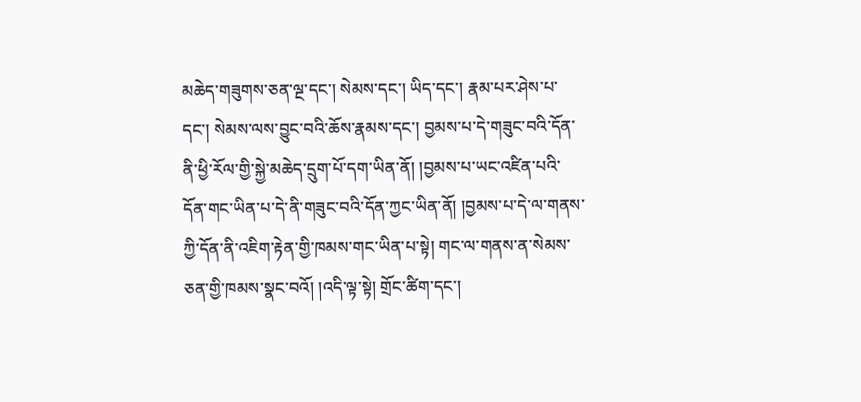མཆེད་གཟུགས་ཅན་ལྔ་དང་། སེམས་དང་། ཡིད་དང་། རྣམ་པར་ཤེས་པ་དང་། སེམས་ལས་བྱུང་བའི་ཆོས་རྣམས་དང་། བྱམས་པ་དེ་གཟུང་བའི་དོན་ནི་ཕྱི་རོལ་གྱི་སྐྱེ་མཆེད་དྲུག་པོ་དག་ཡིན་ནོ། །བྱམས་པ་ཡང་འཛིན་པའི་དོན་གང་ཡིན་པ་དེ་ནི་གཟུང་བའི་དོན་ཀྱང་ཡིན་ནོ། །བྱམས་པ་དེ་ལ་གནས་ཀྱི་དོན་ནི་འཇིག་རྟེན་གྱི་ཁམས་གང་ཡིན་པ་སྟེ། གང་ལ་གནས་ན་སེམས་ཅན་གྱི་ཁམས་སྣང་བའོ། །འདི་ལྟ་སྟེ། གྲོང་ཚིག་དང་།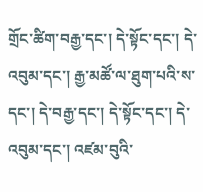གྲོང་ཚིག་བརྒྱ་དང་། དེ་སྟོང་དང་། དེ་འབུམ་དང་། རྒྱ་མཚོ་ལ་ཐུག་པའི་ས་དང་། དེ་བརྒྱ་དང་། དེ་སྟོང་དང་། དེ་འབུམ་དང་། འཛམ་བུའི་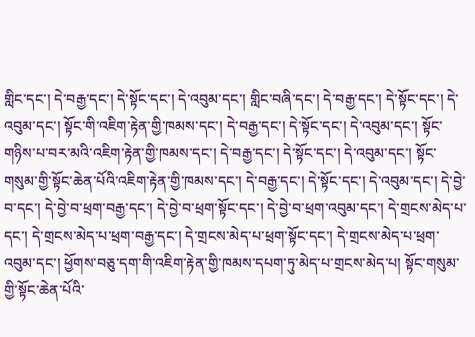གླིང་དང་། དེ་བརྒྱ་དང་། དེ་སྟོང་དང་། དེ་འབུམ་དང་། གླིང་བཞི་དང་། དེ་བརྒྱ་དང་། དེ་སྟོང་དང་། དེ་འབུམ་དང་། སྟོང་གི་འཇིག་རྟེན་གྱི་ཁམས་དང་། དེ་བརྒྱ་དང་། དེ་སྟོང་དང་། དེ་འབུམ་དང་། སྟོང་གཉིས་པ་བར་མའི་འཇིག་རྟེན་གྱི་ཁམས་དང་། དེ་བརྒྱ་དང་། དེ་སྟོང་དང་། དེ་འབུམ་དང་། སྟོང་གསུམ་གྱི་སྟོང་ཆེན་པོའི་འཇིག་རྟེན་གྱི་ཁམས་དང་། དེ་བརྒྱ་དང་། དེ་སྟོང་དང་། དེ་འབུམ་དང་། དེ་བྱེ་བ་དང་། དེ་བྱེ་བ་ཕྲག་བརྒྱ་དང་། དེ་བྱེ་བ་ཕྲག་སྟོང་དང་། དེ་བྱེ་བ་ཕྲག་འབུམ་དང་། དེ་གྲངས་མེད་པ་དང་། དེ་གྲངས་མེད་པ་ཕྲག་བརྒྱ་དང་། དེ་གྲངས་མེད་པ་ཕྲག་སྟོང་དང་། དེ་གྲངས་མེད་པ་ཕྲག་འབུམ་དང་། ཕྱོགས་བཅུ་དག་གི་འཇིག་རྟེན་གྱི་ཁམས་དཔག་ཏུ་མེད་པ་གྲངས་མེད་པ། སྟོང་གསུམ་གྱི་སྟོང་ཆེན་པོའི་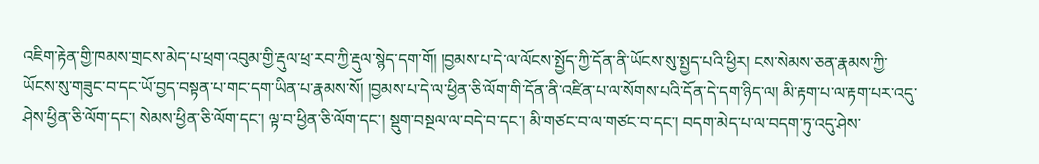འཇིག་རྟེན་གྱི་ཁམས་གྲངས་མེད་པ་ཕྲག་འབུམ་གྱི་རྡུལ་ཕྲ་རབ་ཀྱི་རྡུལ་སྙེད་དག་གོ། །བྱམས་པ་དེ་ལ་ལོངས་སྤྱོད་ཀྱི་དོན་ནི་ཡོངས་སུ་སྤྱད་པའི་ཕྱིར། ངས་སེམས་ཅན་རྣམས་ཀྱི་ཡོངས་སུ་གཟུང་བ་དང་ཡོ་བྱད་བསྟན་པ་གང་དག་ཡིན་པ་རྣམས་སོ། །བྱམས་པ་དེ་ལ་ཕྱིན་ཅི་ལོག་གི་དོན་ནི་འཛིན་པ་ལ་སོགས་པའི་དོན་དེ་དག་ཉིད་ལ། མི་རྟག་པ་ལ་རྟག་པར་འདུ་ཤེས་ཕྱིན་ཅི་ལོག་དང་། སེམས་ཕྱིན་ཅི་ལོག་དང་། ལྟ་བ་ཕྱིན་ཅི་ལོག་དང་། སྡུག་བསྔལ་ལ་བདེ་བ་དང་། མི་གཙང་བ་ལ་གཙང་བ་དང་། བདག་མེད་པ་ལ་བདག་ཏུ་འདུ་ཤེས་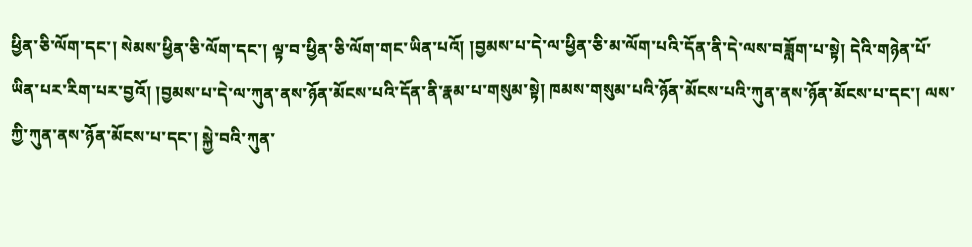ཕྱིན་ཅི་ལོག་དང་། སེམས་ཕྱིན་ཅི་ལོག་དང་། ལྟ་བ་ཕྱིན་ཅི་ལོག་གང་ཡིན་པའོ། །བྱམས་པ་དེ་ལ་ཕྱིན་ཅི་མ་ལོག་པའི་དོན་ནི་དེ་ལས་བཟློག་པ་སྟེ། དེའི་གཉེན་པོ་ཡིན་པར་རིག་པར་བྱའོ། །བྱམས་པ་དེ་ལ་ཀུན་ནས་ཉོན་མོངས་པའི་དོན་ནི་རྣམ་པ་གསུམ་སྟེ། ཁམས་གསུམ་པའི་ཉོན་མོངས་པའི་ཀུན་ནས་ཉོན་མོངས་པ་དང་། ལས་ཀྱི་ཀུན་ནས་ཉོན་མོངས་པ་དང་། སྐྱེ་བའི་ཀུན་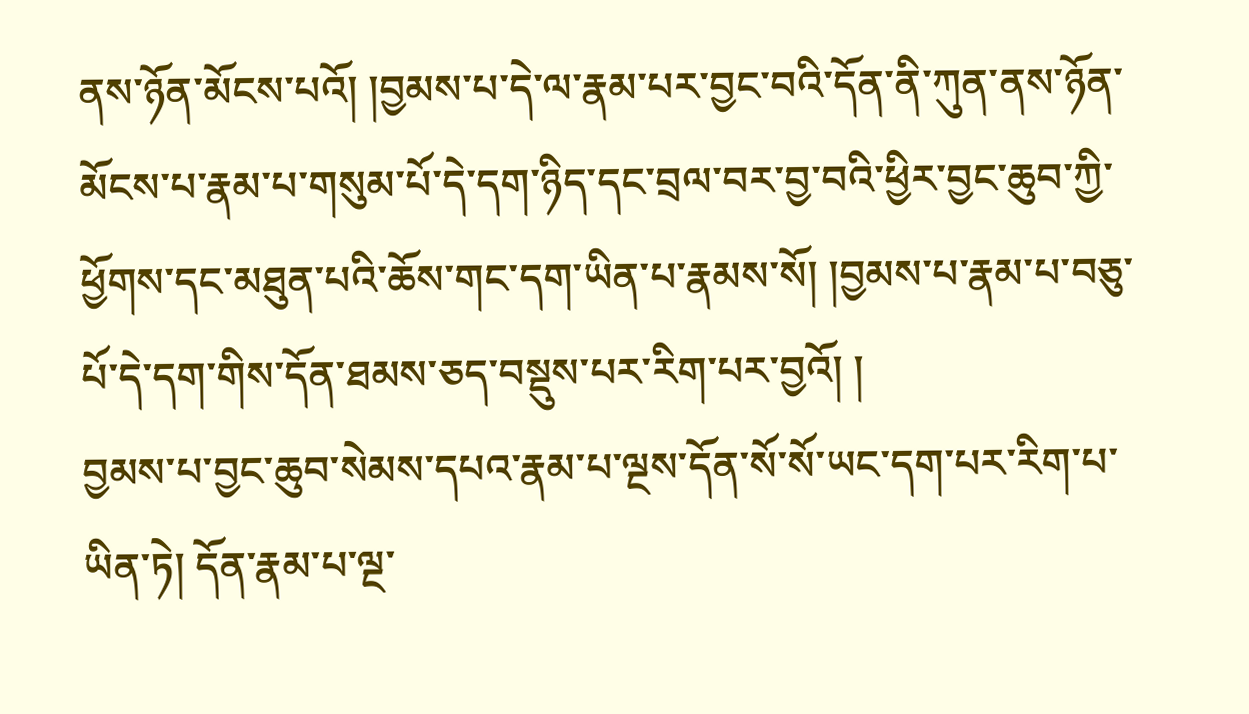ནས་ཉོན་མོངས་པའོ། །བྱམས་པ་དེ་ལ་རྣམ་པར་བྱང་བའི་དོན་ནི་ཀུན་ནས་ཉོན་མོངས་པ་རྣམ་པ་གསུམ་པོ་དེ་དག་ཉིད་དང་བྲལ་བར་བྱ་བའི་ཕྱིར་བྱང་ཆུབ་ཀྱི་ཕྱོགས་དང་མཐུན་པའི་ཆོས་གང་དག་ཡིན་པ་རྣམས་སོ། །བྱམས་པ་རྣམ་པ་བཅུ་པོ་དེ་དག་གིས་དོན་ཐམས་ཅད་བསྡུས་པར་རིག་པར་བྱའོ། །
བྱམས་པ་བྱང་ཆུབ་སེམས་དཔའ་རྣམ་པ་ལྔས་དོན་སོ་སོ་ཡང་དག་པར་རིག་པ་ཡིན་ཏེ། དོན་རྣམ་པ་ལྔ་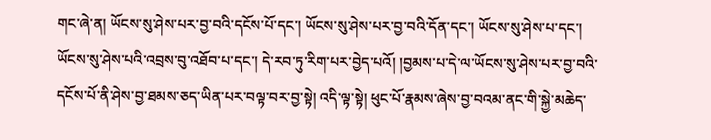གང་ཞེ་ན། ཡོངས་སུ་ཤེས་པར་བྱ་བའི་དངོས་པོ་དང་། ཡོངས་སུ་ཤེས་པར་བྱ་བའི་དོན་དང་། ཡོངས་སུ་ཤེས་པ་དང་། ཡོངས་སུ་ཤེས་པའི་འབྲས་བུ་འཐོབ་པ་དང་། དེ་རབ་ཏུ་རིག་པར་བྱེད་པའོ། །བྱམས་པ་དེ་ལ་ཡོངས་སུ་ཤེས་པར་བྱ་བའི་དངོས་པོ་ནི་ཤེས་བྱ་ཐམས་ཅད་ཡིན་པར་བལྟ་བར་བྱ་སྟེ། འདི་ལྟ་སྟེ། ཕུང་པོ་རྣམས་ཞེས་བྱ་བའམ་ནང་གི་སྐྱེ་མཆེད་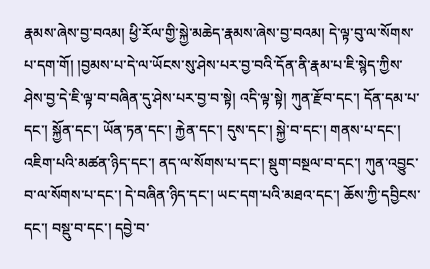རྣམས་ཞེས་བྱ་བའམ། ཕྱི་རོལ་གྱི་སྐྱེ་མཆེད་རྣམས་ཞེས་བྱ་བའམ། དེ་ལྟ་བུ་ལ་སོགས་པ་དག་གོ། །བྱམས་པ་དེ་ལ་ཡོངས་སུ་ཤེས་པར་བྱ་བའི་དོན་ནི་རྣམ་པ་ཇི་སྙེད་ཀྱིས་ཤེས་བྱ་དེ་ཇི་ལྟ་བ་བཞིན་དུ་ཤེས་པར་བྱ་བ་སྟེ། འདི་ལྟ་སྟེ། ཀུན་རྫོབ་དང་། དོན་དམ་པ་དང་། སྐྱོན་དང་། ཡོན་ཏན་དང་། རྐྱེན་དང་། དུས་དང་། སྐྱེ་བ་དང་། གནས་པ་དང་། འཇིག་པའི་མཚན་ཉིད་དང་། ནད་ལ་སོགས་པ་དང་། སྡུག་བསྔལ་བ་དང་། ཀུན་འབྱུང་བ་ལ་སོགས་པ་དང་། དེ་བཞིན་ཉིད་དང་། ཡང་དག་པའི་མཐའ་དང་། ཆོས་ཀྱི་དབྱིངས་དང་། བསྡུ་བ་དང་། དབྱེ་བ་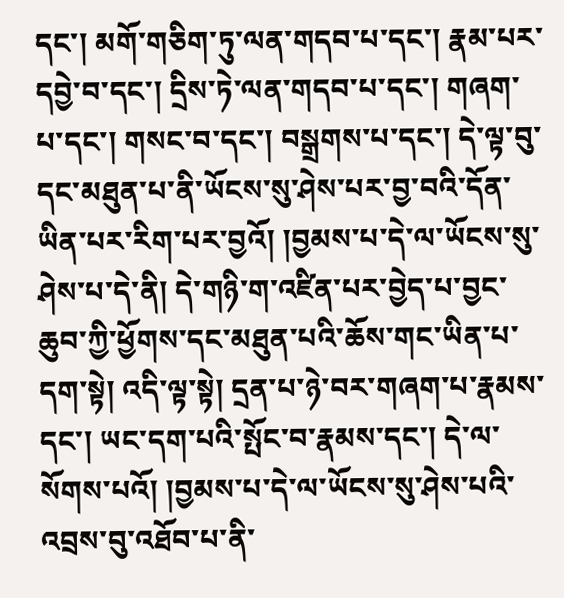དང་། མགོ་གཅིག་ཏུ་ལན་གདབ་པ་དང་། རྣམ་པར་དབྱེ་བ་དང་། དྲིས་ཏེ་ལན་གདབ་པ་དང་། གཞག་པ་དང་། གསང་བ་དང་། བསྒྲགས་པ་དང་། དེ་ལྟ་བུ་དང་མཐུན་པ་ནི་ཡོངས་སུ་ཤེས་པར་བྱ་བའི་དོན་ཡིན་པར་རིག་པར་བྱའོ། །བྱམས་པ་དེ་ལ་ཡོངས་སུ་ཤེས་པ་དེ་ནི། དེ་གཉི་ག་འཛིན་པར་བྱེད་པ་བྱང་ཆུབ་ཀྱི་ཕྱོགས་དང་མཐུན་པའི་ཆོས་གང་ཡིན་པ་དག་སྟེ། འདི་ལྟ་སྟེ། དྲན་པ་ཉེ་བར་གཞག་པ་རྣམས་དང་། ཡང་དག་པའི་སྤོང་བ་རྣམས་དང་། དེ་ལ་སོགས་པའོ། །བྱམས་པ་དེ་ལ་ཡོངས་སུ་ཤེས་པའི་འབྲས་བུ་འཐོབ་པ་ནི་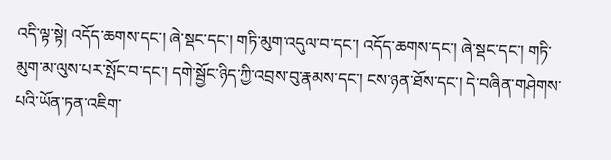འདི་ལྟ་སྟེ། འདོད་ཆགས་དང་། ཞེ་སྡང་དང་། གཏི་མུག་འདུལ་བ་དང་། འདོད་ཆགས་དང་། ཞེ་སྡང་དང་། གཏི་མུག་མ་ལུས་པར་སྤོང་བ་དང་། དགེ་སྦྱོང་ཉིད་ཀྱི་འབྲས་བུ་རྣམས་དང་། ངས་ཉན་ཐོས་དང་། དེ་བཞིན་གཤེགས་པའི་ཡོན་ཏན་འཇིག་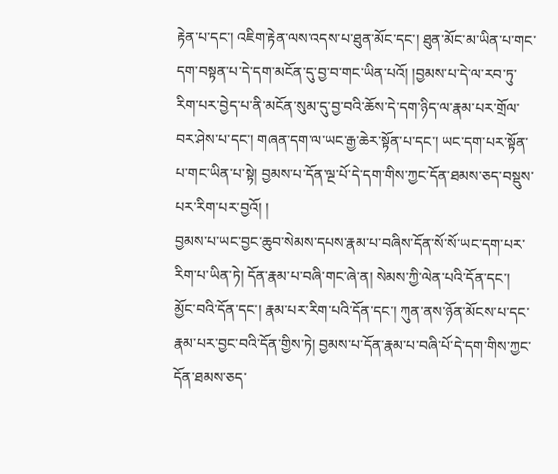རྟེན་པ་དང་། འཇིག་རྟེན་ལས་འདས་པ་ཐུན་མོང་དང་། ཐུན་མོང་མ་ཡིན་པ་གང་དག་བསྟན་པ་དེ་དག་མངོན་དུ་བྱ་བ་གང་ཡིན་པའོ། །བྱམས་པ་དེ་ལ་རབ་ཏུ་རིག་པར་བྱེད་པ་ནི་མངོན་སུམ་དུ་བྱ་བའི་ཆོས་དེ་དག་ཉིད་ལ་རྣམ་པར་གྲོལ་བར་ཤེས་པ་དང་། གཞན་དག་ལ་ཡང་རྒྱ་ཆེར་སྟོན་པ་དང་། ཡང་དག་པར་སྟོན་པ་གང་ཡིན་པ་སྟེ། བྱམས་པ་དོན་ལྔ་པོ་དེ་དག་གིས་ཀྱང་དོན་ཐམས་ཅད་བསྡུས་པར་རིག་པར་བྱའོ། །
བྱམས་པ་ཡང་བྱང་ཆུབ་སེམས་དཔས་རྣམ་པ་བཞིས་དོན་སོ་སོ་ཡང་དག་པར་རིག་པ་ཡིན་ཏེ། དོན་རྣམ་པ་བཞི་གང་ཞེ་ན། སེམས་ཀྱི་ལེན་པའི་དོན་དང་། མྱོང་བའི་དོན་དང་། རྣམ་པར་རིག་པའི་དོན་དང་། ཀུན་ནས་ཉོན་མོངས་པ་དང་རྣམ་པར་བྱང་བའི་དོན་གྱིས་ཏེ། བྱམས་པ་དོན་རྣམ་པ་བཞི་པོ་དེ་དག་གིས་ཀྱང་དོན་ཐམས་ཅད་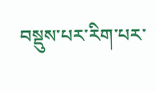བསྡུས་པར་རིག་པར་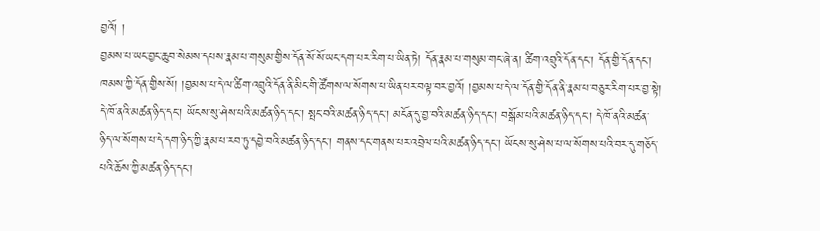བྱའོ། །
བྱམས་པ་ཡང་བྱང་ཆུབ་སེམས་དཔས་རྣམ་པ་གསུམ་གྱིས་དོན་སོ་སོ་ཡང་དག་པར་རིག་པ་ཡིན་ཏེ། དོན་རྣམ་པ་གསུམ་གང་ཞེ་ན། ཚིག་འབྲུའི་དོན་དང་། དོན་གྱི་དོན་དང་། ཁམས་ཀྱི་དོན་གྱིས་སོ། །བྱམས་པ་དེ་ལ་ཚིག་འབྲུའི་དོན་ནི་མིང་གི་ཚོགས་ལ་སོགས་པ་ཡིན་པར་བལྟ་བར་བྱའོ། །བྱམས་པ་དེ་ལ་དོན་གྱི་དོན་ནི་རྣམ་པ་བཅུར་རིག་པར་བྱ་སྟེ། དེ་ཁོ་ནའི་མཚན་ཉིད་དང་། ཡོངས་སུ་ཤེས་པའི་མཚན་ཉིད་དང་། སྤང་བའི་མཚན་ཉིད་དང་། མངོན་དུ་བྱ་བའི་མཚན་ཉིད་དང་། བསྒོམ་པའི་མཚན་ཉིད་དང་། དེ་ཁོ་ནའི་མཚན་ཉིད་ལ་སོགས་པ་དེ་དག་ཉིད་ཀྱི་རྣམ་པ་རབ་ཏུ་དབྱེ་བའི་མཚན་ཉིད་དང་། གནས་དང་གནས་པར་འབྲེལ་པའི་མཚན་ཉིད་དང་། ཡོངས་སུ་ཤེས་པ་ལ་སོགས་པའི་བར་དུ་གཅོད་པའི་ཆོས་ཀྱི་མཚན་ཉིད་དང་།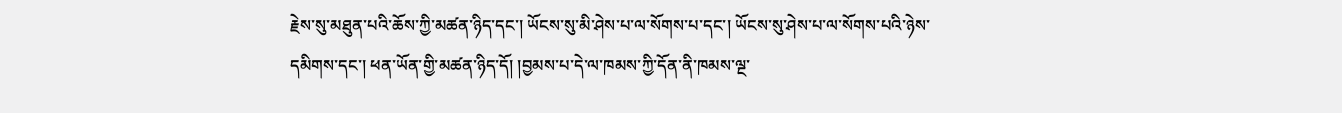རྗེས་སུ་མཐུན་པའི་ཆོས་ཀྱི་མཚན་ཉིད་དང་། ཡོངས་སུ་མི་ཤེས་པ་ལ་སོགས་པ་དང་། ཡོངས་སུ་ཤེས་པ་ལ་སོགས་པའི་ཉེས་དམིགས་དང་། ཕན་ཡོན་གྱི་མཚན་ཉིད་དོ། །བྱམས་པ་དེ་ལ་ཁམས་ཀྱི་དོན་ནི་ཁམས་ལྔ་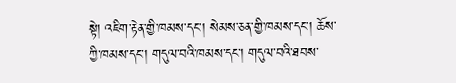སྟེ། འཇིག་རྟེན་གྱི་ཁམས་དང་། སེམས་ཅན་གྱི་ཁམས་དང་། ཆོས་ཀྱི་ཁམས་དང་། གདུལ་བའི་ཁམས་དང་། གདུལ་བའི་ཐབས་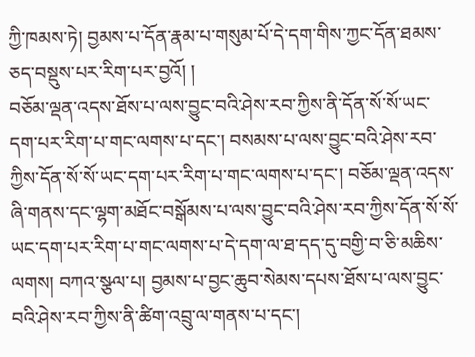ཀྱི་ཁམས་ཏེ། བྱམས་པ་དོན་རྣམ་པ་གསུམ་པོ་དེ་དག་གིས་ཀྱང་དོན་ཐམས་ཅད་བསྡུས་པར་རིག་པར་བྱའོ། །
བཅོམ་ལྡན་འདས་ཐོས་པ་ལས་བྱུང་བའི་ཤེས་རབ་ཀྱིས་ནི་དོན་སོ་སོ་ཡང་དག་པར་རིག་པ་གང་ལགས་པ་དང་། བསམས་པ་ལས་བྱུང་བའི་ཤེས་རབ་ཀྱིས་དོན་སོ་སོ་ཡང་དག་པར་རིག་པ་གང་ལགས་པ་དང་། བཅོམ་ལྡན་འདས་ཞི་གནས་དང་ལྷག་མཐོང་བསྒོམས་པ་ལས་བྱུང་བའི་ཤེས་རབ་ཀྱིས་དོན་སོ་སོ་ཡང་དག་པར་རིག་པ་གང་ལགས་པ་དེ་དག་ལ་ཐ་དད་དུ་བགྱི་བ་ཅི་མཆིས་ལགས། བཀའ་སྩལ་པ། བྱམས་པ་བྱང་ཆུབ་སེམས་དཔས་ཐོས་པ་ལས་བྱུང་བའི་ཤེས་རབ་ཀྱིས་ནི་ཚིག་འབྲུ་ལ་གནས་པ་དང་།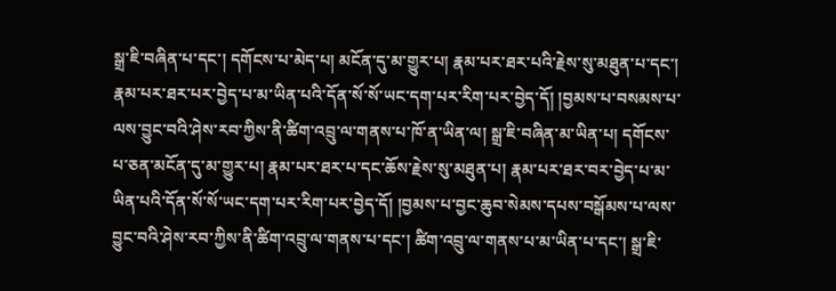སྒྲ་ཇི་བཞིན་པ་དང་། དགོངས་པ་མེད་པ། མངོན་དུ་མ་གྱུར་པ། རྣམ་པར་ཐར་པའི་རྗེས་སུ་མཐུན་པ་དང་། རྣམ་པར་ཐར་པར་བྱེད་པ་མ་ཡིན་པའི་དོན་སོ་སོ་ཡང་དག་པར་རིག་པར་བྱེད་དོ། །བྱམས་པ་བསམས་པ་ལས་བྱུང་བའི་ཤེས་རབ་ཀྱིས་ནི་ཚིག་འབྲུ་ལ་གནས་པ་ཁོ་ན་ཡིན་ལ། སྒྲ་ཇི་བཞིན་མ་ཡིན་པ། དགོངས་པ་ཅན་མངོན་དུ་མ་གྱུར་པ། རྣམ་པར་ཐར་པ་དང་ཆོས་རྗེས་སུ་མཐུན་པ། རྣམ་པར་ཐར་བར་བྱེད་པ་མ་ཡིན་པའི་དོན་སོ་སོ་ཡང་དག་པར་རིག་པར་བྱེད་དོ། །བྱམས་པ་བྱང་ཆུབ་སེམས་དཔས་བསྒོམས་པ་ལས་བྱུང་བའི་ཤེས་རབ་ཀྱིས་ནི་ཚིག་འབྲུ་ལ་གནས་པ་དང་། ཚིག་འབྲུ་ལ་གནས་པ་མ་ཡིན་པ་དང་། སྒྲ་ཇི་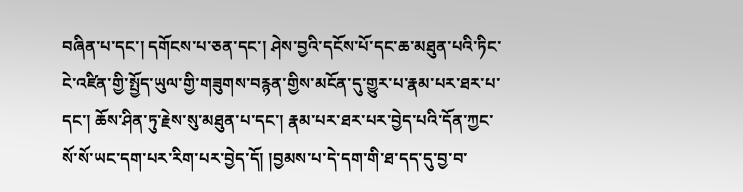བཞིན་པ་དང་། དགོངས་པ་ཅན་དང་། ཤེས་བྱའི་དངོས་པོ་དང་ཆ་མཐུན་པའི་ཏིང་ངེ་འཛིན་གྱི་སྤྱོད་ཡུལ་གྱི་གཟུགས་བརྙན་གྱིས་མངོན་དུ་གྱུར་པ་རྣམ་པར་ཐར་པ་དང་། ཆོས་ཤིན་ཏུ་རྗེས་སུ་མཐུན་པ་དང་། རྣམ་པར་ཐར་པར་བྱེད་པའི་དོན་ཀྱང་སོ་སོ་ཡང་དག་པར་རིག་པར་བྱེད་དོ། །བྱམས་པ་དེ་དག་གི་ཐ་དད་དུ་བྱ་བ་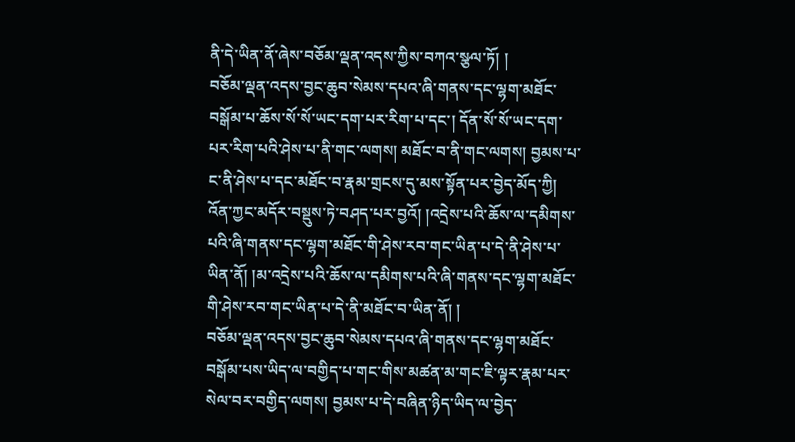ནི་དེ་ཡིན་ནོ་ཞེས་བཅོམ་ལྡན་འདས་ཀྱིས་བཀའ་སྩལ་ཏོ། །
བཅོམ་ལྡན་འདས་བྱང་ཆུབ་སེམས་དཔའ་ཞི་གནས་དང་ལྷག་མཐོང་བསྒོམ་པ་ཆོས་སོ་སོ་ཡང་དག་པར་རིག་པ་དང་། དོན་སོ་སོ་ཡང་དག་པར་རིག་པའི་ཤེས་པ་ནི་གང་ལགས། མཐོང་བ་ནི་གང་ལགས། བྱམས་པ་ང་ནི་ཤེས་པ་དང་མཐོང་བ་རྣམ་གྲངས་དུ་མས་སྟོན་པར་བྱེད་མོད་ཀྱི། འོན་ཀྱང་མདོར་བསྡུས་ཏེ་བཤད་པར་བྱའོ། །འདྲེས་པའི་ཆོས་ལ་དམིགས་པའི་ཞི་གནས་དང་ལྷག་མཐོང་གི་ཤེས་རབ་གང་ཡིན་པ་དེ་ནི་ཤེས་པ་ཡིན་ནོ། །མ་འདྲེས་པའི་ཆོས་ལ་དམིགས་པའི་ཞི་གནས་དང་ལྷག་མཐོང་གི་ཤེས་རབ་གང་ཡིན་པ་དེ་ནི་མཐོང་བ་ཡིན་ནོ། །
བཅོམ་ལྡན་འདས་བྱང་ཆུབ་སེམས་དཔའ་ཞི་གནས་དང་ལྷག་མཐོང་བསྒོམ་པས་ཡིད་ལ་བགྱིད་པ་གང་གིས་མཚན་མ་གང་ཇི་ལྟར་རྣམ་པར་སེལ་བར་བགྱིད་ལགས། བྱམས་པ་དེ་བཞིན་ཉིད་ཡིད་ལ་བྱེད་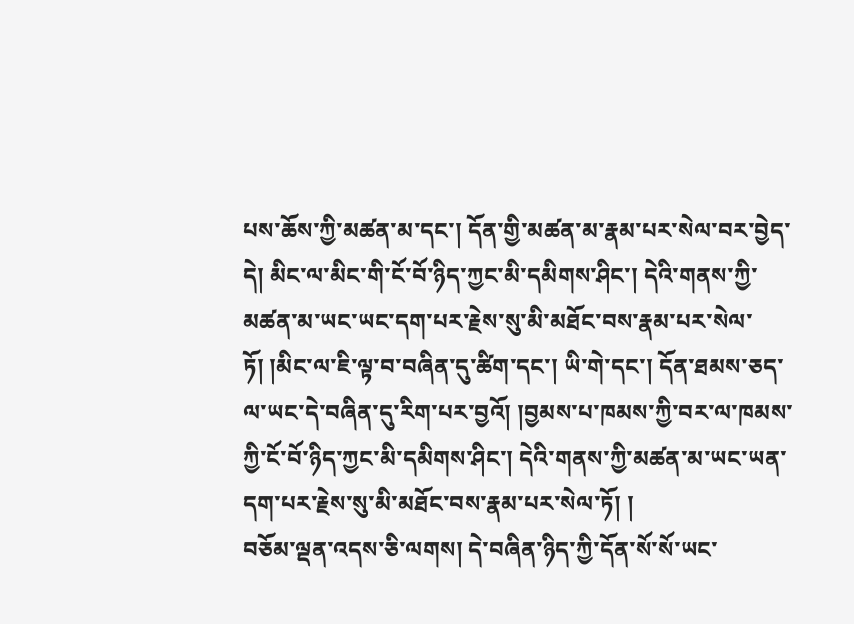པས་ཆོས་ཀྱི་མཚན་མ་དང་། དོན་གྱི་མཚན་མ་རྣམ་པར་སེལ་བར་བྱེད་དེ། མིང་ལ་མིང་གི་ངོ་བོ་ཉིད་ཀྱང་མི་དམིགས་ཤིང་། དེའི་གནས་ཀྱི་མཚན་མ་ཡང་ཡང་དག་པར་རྗེས་སུ་མི་མཐོང་བས་རྣམ་པར་སེལ་ཏོ། །མིང་ལ་ཇི་ལྟ་བ་བཞིན་དུ་ཚིག་དང་། ཡི་གེ་དང་། དོན་ཐམས་ཅད་ལ་ཡང་དེ་བཞིན་དུ་རིག་པར་བྱའོ། །བྱམས་པ་ཁམས་ཀྱི་བར་ལ་ཁམས་ཀྱི་ངོ་བོ་ཉིད་ཀྱང་མི་དམིགས་ཤིང་། དེའི་གནས་ཀྱི་མཚན་མ་ཡང་ཡན་དག་པར་རྗེས་སུ་མི་མཐོང་བས་རྣམ་པར་སེལ་ཏོ། །
བཅོམ་ལྡན་འདས་ཅི་ལགས། དེ་བཞིན་ཉིད་ཀྱི་དོན་སོ་སོ་ཡང་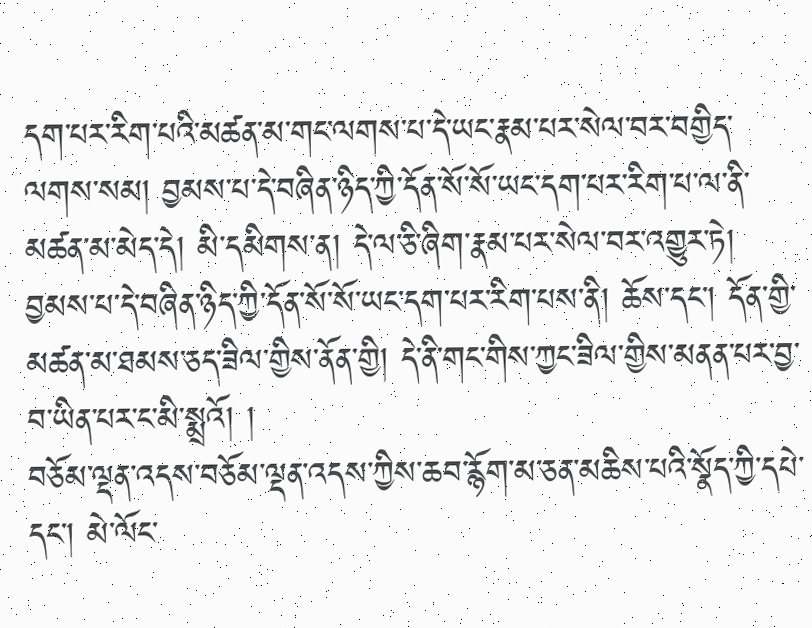དག་པར་རིག་པའི་མཚན་མ་གང་ལགས་པ་དེ་ཡང་རྣམ་པར་སེལ་བར་བགྱིད་ལགས་སམ། བྱམས་པ་དེ་བཞིན་ཉིད་ཀྱི་དོན་སོ་སོ་ཡང་དག་པར་རིག་པ་ལ་ནི་མཚན་མ་མེད་དེ། མི་དམིགས་ན། དེ་ལ་ཅི་ཞིག་རྣམ་པར་སེལ་བར་འགྱུར་ཏེ། བྱམས་པ་དེ་བཞིན་ཉིད་ཀྱི་དོན་སོ་སོ་ཡང་དག་པར་རིག་པས་ནི། ཆོས་དང་། དོན་གྱི་མཚན་མ་ཐམས་ཅད་ཟིལ་གྱིས་ནོན་གྱི། དེ་ནི་གང་གིས་ཀྱང་ཟིལ་གྱིས་མནན་པར་བྱ་བ་ཡིན་པར་ང་མི་སྨྲའོ། །
བཅོམ་ལྡན་འདས་བཅོམ་ལྡན་འདས་ཀྱིས་ཆབ་རྙོག་མ་ཅན་མཆིས་པའི་སྣོད་ཀྱི་དཔེ་དང་། མེ་ལོང་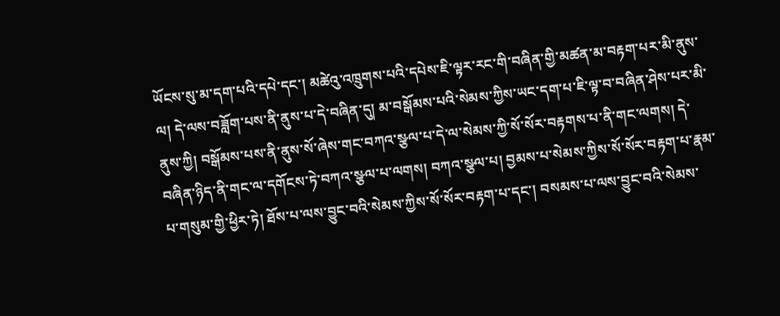ཡོངས་སུ་མ་དག་པའི་དཔེ་དང་། མཚེའུ་འཁྲུགས་པའི་དཔེས་ཇི་ལྟར་རང་གི་བཞིན་གྱི་མཚན་མ་བརྟག་པར་མི་ནུས་ལ། དེ་ལས་བཟློག་པས་ནི་ནུས་པ་དེ་བཞིན་དུ། མ་བསྒོམས་པའི་སེམས་ཀྱིས་ཡང་དག་པ་ཇི་ལྟ་བ་བཞིན་ཤེས་པར་མི་ནུས་ཀྱི། བསྒོམས་པས་ནི་ནུས་སོ་ཞེས་གང་བཀའ་སྩལ་པ་དེ་ལ་སེམས་ཀྱི་སོ་སོར་བརྟགས་པ་ནི་གང་ལགས། དེ་བཞིན་ཉིད་ནི་གང་ལ་དགོངས་ཏེ་བཀའ་སྩལ་པ་ལགས། བཀའ་སྩལ་པ། བྱམས་པ་སེམས་ཀྱིས་སོ་སོར་བརྟག་པ་རྣམ་པ་གསུམ་གྱི་ཕྱིར་ཏེ། ཐོས་པ་ལས་བྱུང་བའི་སེམས་ཀྱིས་སོ་སོར་བརྟག་པ་དང་། བསམས་པ་ལས་བྱུང་བའི་སེམས་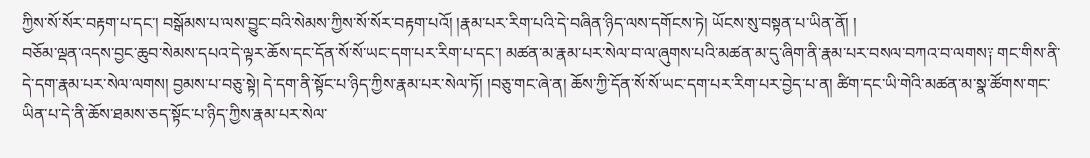ཀྱིས་སོ་སོར་བརྟག་པ་དང་། བསྒོམས་པ་ལས་བྱུང་བའི་སེམས་ཀྱིས་སོ་སོར་བརྟག་པའོ། །རྣམ་པར་རིག་པའི་དེ་བཞིན་ཉིད་ལས་དགོངས་ཏེ། ཡོངས་སུ་བསྟན་པ་ཡིན་ནོ། །
བཅོམ་ལྡན་འདས་བྱང་ཆུབ་སེམས་དཔའ་དེ་ལྟར་ཆོས་དང་དོན་སོ་སོ་ཡང་དག་པར་རིག་པ་དང་། མཚན་མ་རྣམ་པར་སེལ་བ་ལ་ཞུགས་པའི་མཚན་མ་དུ་ཞིག་ནི་རྣམ་པར་བསལ་བཀའ་བ་ལགས༑ གང་གིས་ནི་དེ་དག་རྣམ་པར་སེལ་ལགས། བྱམས་པ་བཅུ་སྟེ། དེ་དག་ནི་སྟོང་པ་ཉིད་ཀྱིས་རྣམ་པར་སེལ་ཏོ། །བཅུ་གང་ཞེ་ན། ཆོས་ཀྱི་དོན་སོ་སོ་ཡང་དག་པར་རིག་པར་བྱེད་པ་ན། ཚིག་དང་ཡི་གེའི་མཚན་མ་སྣ་ཚོགས་གང་ཡིན་པ་དེ་ནི་ཆོས་ཐམས་ཅད་སྟོང་པ་ཉིད་ཀྱིས་རྣམ་པར་སེལ་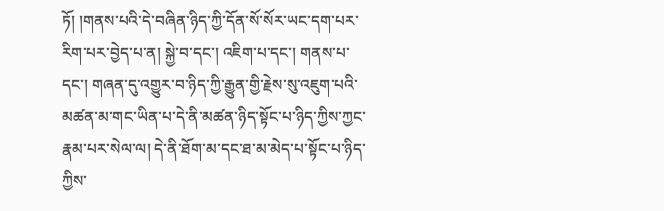ཏོ། །གནས་པའི་དེ་བཞིན་ཉིད་ཀྱི་དོན་སོ་སོར་ཡང་དག་པར་རིག་པར་བྱེད་པ་ན། སྐྱེ་བ་དང་། འཇིག་པ་དང་། གནས་པ་དང་། གཞན་དུ་འགྱུར་བ་ཉིད་ཀྱི་རྒྱུན་གྱི་རྗེས་སུ་འཇུག་པའི་མཚན་མ་གང་ཡིན་པ་དེ་ནི་མཚན་ཉིད་སྟོང་པ་ཉིད་ཀྱིས་ཀྱང་རྣམ་པར་སེལ་ལ། དེ་ནི་ཐོག་མ་དང་ཐ་མ་མེད་པ་སྟོང་པ་ཉིད་ཀྱིས་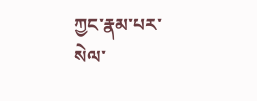ཀྱང་རྣམ་པར་སེལ་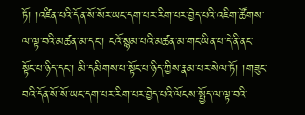ཏོ། །འཛིན་པའི་དོན་སོ་སོར་ཡང་དག་པར་རིག་པར་བྱེད་པའི་འཇིག་ཚོགས་ལ་ལྟ་བའི་མཚན་མ་དང་། ངའོ་སྙམ་པའི་མཚན་མ་གང་ཡིན་པ་དེ་ནི་ནང་སྟོང་པ་ཉིད་དང་། མི་དམིགས་པ་སྟོང་པ་ཉིད་ཀྱིས་རྣམ་པར་སེལ་ཏོ། །གཟུང་བའི་དོན་སོ་སོ་ཡང་དག་པར་རིག་པར་བྱེད་པའི་ལོངས་སྤྱོད་ལ་ལྟ་བའི་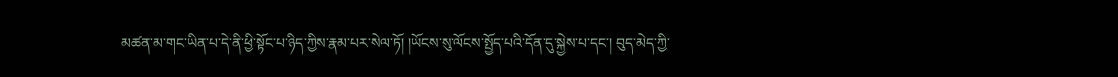མཚན་མ་གང་ཡིན་པ་དེ་ནི་ཕྱི་སྟོང་པ་ཉིད་ཀྱིས་རྣམ་པར་སེལ་ཏོ། །ཡོངས་སུ་ལོངས་སྤྱོད་པའི་དོན་དུ་སྐྱེས་པ་དང་། བུད་མེད་ཀྱི་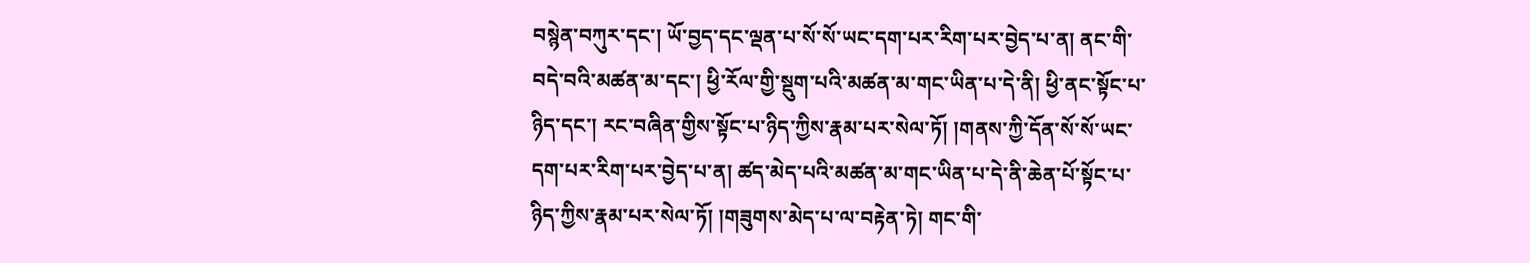བསྙེན་བཀུར་དང་། ཡོ་བྱད་དང་ལྡན་པ་སོ་སོ་ཡང་དག་པར་རིག་པར་བྱེད་པ་ན། ནང་གི་བདེ་བའི་མཚན་མ་དང་། ཕྱི་རོལ་གྱི་སྡུག་པའི་མཚན་མ་གང་ཡིན་པ་དེ་ནི། ཕྱི་ནང་སྟོང་པ་ཉིད་དང་། རང་བཞིན་གྱིས་སྟོང་པ་ཉིད་ཀྱིས་རྣམ་པར་སེལ་ཏོ། །གནས་ཀྱི་དོན་སོ་སོ་ཡང་དག་པར་རིག་པར་བྱེད་པ་ན། ཚད་མེད་པའི་མཚན་མ་གང་ཡིན་པ་དེ་ནི་ཆེན་པོ་སྟོང་པ་ཉིད་ཀྱིས་རྣམ་པར་སེལ་ཏོ། །གཟུགས་མེད་པ་ལ་བརྟེན་ཏེ། གང་གི་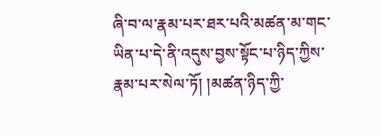ཞི་བ་ལ་རྣམ་པར་ཐར་པའི་མཚན་མ་གང་ཡིན་པ་དེ་ནི་འདུས་བྱས་སྟོང་པ་ཉིད་ཀྱིས་རྣམ་པར་སེལ་ཏོ། །མཚན་ཉིད་ཀྱི་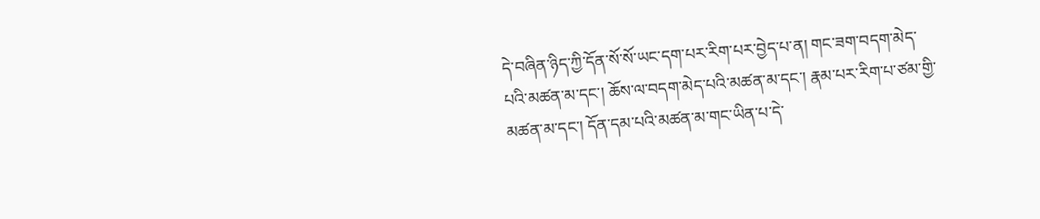དེ་བཞིན་ཉིད་ཀྱི་དོན་སོ་སོ་ཡང་དག་པར་རིག་པར་བྱེད་པ་ན། གང་ཟག་བདག་མེད་པའི་མཚན་མ་དང་། ཆོས་ལ་བདག་མེད་པའི་མཚན་མ་དང་། རྣམ་པར་རིག་པ་ཙམ་གྱི་མཚན་མ་དང་། དོན་དམ་པའི་མཚན་མ་གང་ཡིན་པ་དེ་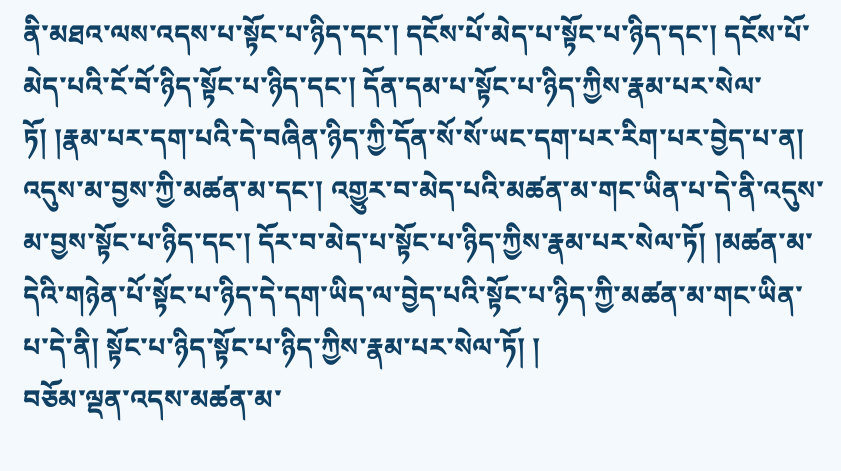ནི་མཐའ་ལས་འདས་པ་སྟོང་པ་ཉིད་དང་། དངོས་པོ་མེད་པ་སྟོང་པ་ཉིད་དང་། དངོས་པོ་མེད་པའི་ངོ་བོ་ཉིད་སྟོང་པ་ཉིད་དང་། དོན་དམ་པ་སྟོང་པ་ཉིད་ཀྱིས་རྣམ་པར་སེལ་ཏོ། །རྣམ་པར་དག་པའི་དེ་བཞིན་ཉིད་ཀྱི་དོན་སོ་སོ་ཡང་དག་པར་རིག་པར་བྱེད་པ་ན། འདུས་མ་བྱས་ཀྱི་མཚན་མ་དང་། འགྱུར་བ་མེད་པའི་མཚན་མ་གང་ཡིན་པ་དེ་ནི་འདུས་མ་བྱས་སྟོང་པ་ཉིད་དང་། དོར་བ་མེད་པ་སྟོང་པ་ཉིད་ཀྱིས་རྣམ་པར་སེལ་ཏོ། །མཚན་མ་དེའི་གཉེན་པོ་སྟོང་པ་ཉིད་དེ་དག་ཡིད་ལ་བྱེད་པའི་སྟོང་པ་ཉིད་ཀྱི་མཚན་མ་གང་ཡིན་པ་དེ་ནི། སྟོང་པ་ཉིད་སྟོང་པ་ཉིད་ཀྱིས་རྣམ་པར་སེལ་ཏོ། །
བཅོམ་ལྡན་འདས་མཚན་མ་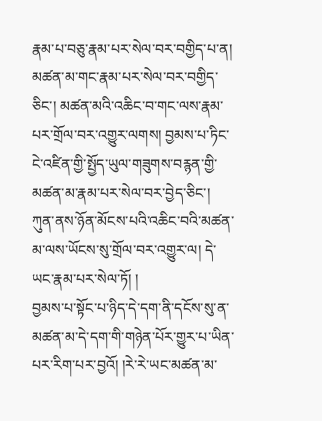རྣམ་པ་བཅུ་རྣམ་པར་སེལ་བར་བགྱིད་པ་ན། མཚན་མ་གང་རྣམ་པར་སེལ་བར་བགྱིད་ཅིང་། མཚན་མའི་འཆིང་བ་གང་ལས་རྣམ་པར་གྲོལ་བར་འགྱུར་ལགས། བྱམས་པ་ཏིང་ངེ་འཛིན་གྱི་སྤྱོད་ཡུལ་གཟུགས་བརྙན་གྱི་མཚན་མ་རྣམ་པར་སེལ་བར་བྱེད་ཅིང་། ཀུན་ནས་ཉོན་མོངས་པའི་འཆིང་བའི་མཚན་མ་ལས་ཡོངས་སུ་གྲོལ་བར་འགྱུར་ལ། དེ་ཡང་རྣམ་པར་སེལ་ཏོ། །
བྱམས་པ་སྟོང་པ་ཉིད་དེ་དག་ནི་དངོས་སུ་ན་མཚན་མ་དེ་དག་གི་གཉེན་པོར་གྱུར་པ་ཡིན་པར་རིག་པར་བྱའོ། །རེ་རེ་ཡང་མཚན་མ་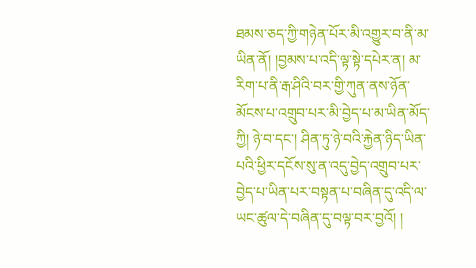ཐམས་ཅད་ཀྱི་གཉེན་པོར་མི་འགྱུར་བ་ནི་མ་ཡིན་ནོ། །བྱམས་པ་འདི་ལྟ་སྟེ་དཔེར་ན། མ་རིག་པ་ནི་རྒ་ཤིའི་བར་གྱི་ཀུན་ནས་ཉོན་མོངས་པ་འགྲུབ་པར་མི་བྱེད་པ་མ་ཡིན་མོད་ཀྱི། ཉེ་བ་དང་། ཤིན་ཏུ་ཉེ་བའི་རྐྱེན་ཉིད་ཡིན་པའི་ཕྱིར་དངོས་སུ་ན་འདུ་བྱེད་འགྲུབ་པར་བྱེད་པ་ཡིན་པར་བསྟན་པ་བཞིན་དུ་འདི་ལ་ཡང་ཚུལ་དེ་བཞིན་དུ་བལྟ་བར་བྱའོ། །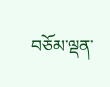བཅོམ་ལྡན་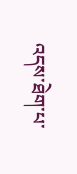འདས་ཐེག་པ་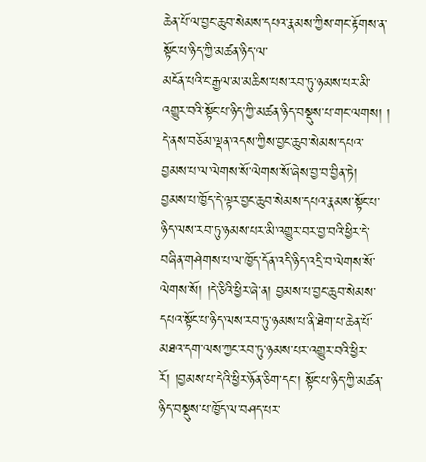ཆེན་པོ་ལ་བྱང་ཆུབ་སེམས་དཔའ་རྣམས་ཀྱིས་གང་རྟོགས་ན་སྟོང་པ་ཉིད་ཀྱི་མཚན་ཉིད་ལ་
མངོན་པའི་ང་རྒྱལ་མ་མཆིས་པས་རབ་ཏུ་ཉམས་པར་མི་འགྱུར་བའི་སྟོང་པ་ཉིད་ཀྱི་མཚན་ཉིད་བསྡུས་པ་གང་ལགས། །
དེ་ནས་བཅོམ་ལྡན་འདས་ཀྱིས་བྱང་ཆུབ་སེམས་དཔའ་བྱམས་པ་ལ་ལེགས་སོ་ལེགས་སོ་ཞེས་བྱ་བ་བྱིན་ཏེ། བྱམས་པ་ཁྱོད་དེ་ལྟར་བྱང་ཆུབ་སེམས་དཔའ་རྣམས་སྟོང་པ་ཉིད་ལས་རབ་ཏུ་ཉམས་པར་མི་འགྱུར་བར་བྱ་བའི་ཕྱིར་དེ་བཞིན་གཤེགས་པ་ལ་ཁྱོད་དོན་འདི་ཉིད་འདྲི་བ་ལེགས་སོ་ལེགས་སོ། །དེ་ཅིའི་ཕྱིར་ཞེ་ན། བྱམས་པ་བྱང་ཆུབ་སེམས་དཔའ་སྟོང་པ་ཉིད་ལས་རབ་ཏུ་ཉམས་པ་ནི་ཐེག་པ་ཆེན་པོ་མཐའ་དག་ལས་ཀྱང་རབ་ཏུ་ཉམས་པར་འགྱུར་བའི་ཕྱིར་རོ། །བྱམས་པ་དེའི་ཕྱིར་ཉོན་ཅིག་དང་། སྟོང་པ་ཉིད་ཀྱི་མཚན་ཉིད་བསྡུས་པ་ཁྱོད་ལ་བཤད་པར་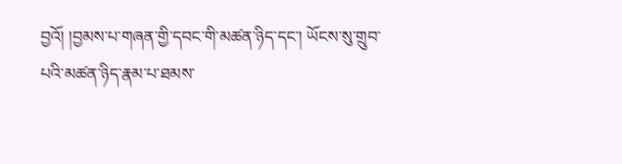བྱའོ། །བྱམས་པ་གཞན་གྱི་དབང་གི་མཚན་ཉིད་དང་། ཡོངས་སུ་གྲུབ་པའི་མཚན་ཉིད་རྣམ་པ་ཐམས་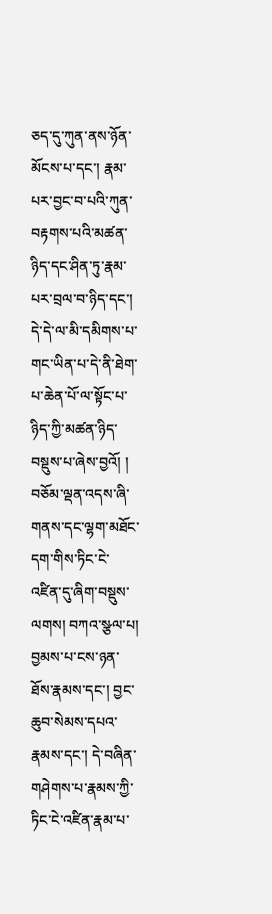ཅད་དུ་ཀུན་ནས་ཉོན་མོངས་པ་དང་། རྣམ་པར་བྱང་བ་པའི་ཀུན་བརྟགས་པའི་མཚན་ཉིད་དང་ཤིན་ཏུ་རྣམ་པར་བྲལ་བ་ཉིད་དང་། དེ་དེ་ལ་མི་དམིགས་པ་གང་ཡིན་པ་དེ་ནི་ཐེག་པ་ཆེན་པོ་ལ་སྟོང་པ་ཉིད་ཀྱི་མཚན་ཉིད་བསྡུས་པ་ཞེས་བྱའོ། །
བཅོམ་ལྡན་འདས་ཞི་གནས་དང་ལྷག་མཐོང་དག་གིས་ཏིང་ངེ་འཛིན་དུ་ཞིག་བསྡུས་ལགས། བཀའ་སྩལ་པ། བྱམས་པ་ངས་ཉན་ཐོས་རྣམས་དང་། བྱང་ཆུབ་སེམས་དཔའ་རྣམས་དང་། དེ་བཞིན་གཤེགས་པ་རྣམས་ཀྱི་ཏིང་ངེ་འཛིན་རྣམ་པ་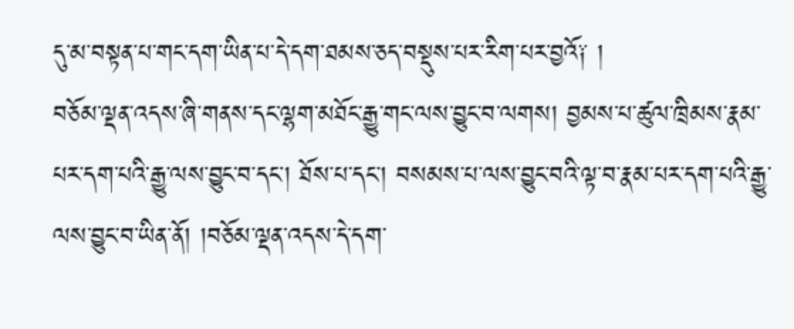དུ་མ་བསྟན་པ་གང་དག་ཡིན་པ་དེ་དག་ཐམས་ཅད་བསྡུས་པར་རིག་པར་བྱའོ༑ །
བཅོམ་ལྡན་འདས་ཞི་གནས་དང་ལྷག་མཐོང་རྒྱུ་གང་ལས་བྱུང་བ་ལགས། བྱམས་པ་ཚུལ་ཁྲིམས་རྣམ་པར་དག་པའི་རྒྱུ་ལས་བྱུང་བ་དང་། ཐོས་པ་དང་། བསམས་པ་ལས་བྱུང་བའི་ལྟ་བ་རྣམ་པར་དག་པའི་རྒྱུ་ལས་བྱུང་བ་ཡིན་ནོ། །བཅོམ་ལྡན་འདས་དེ་དག་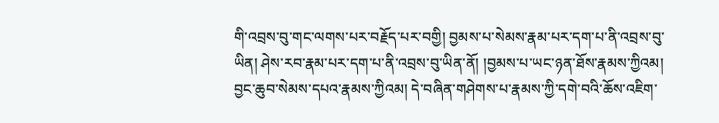གི་འབྲས་བུ་གང་ལགས་པར་བརྗོད་པར་བགྱི། བྱམས་པ་སེམས་རྣམ་པར་དག་པ་ནི་འབྲས་བུ་ཡིན། ཤེས་རབ་རྣམ་པར་དག་པ་ནི་འབྲས་བུ་ཡིན་ནོ། །བྱམས་པ་ཡང་ཉན་ཐོས་རྣམས་ཀྱིའམ། བྱང་ཆུབ་སེམས་དཔའ་རྣམས་ཀྱིའམ། དེ་བཞིན་གཤེགས་པ་རྣམས་ཀྱི་དགེ་བའི་ཆོས་འཇིག་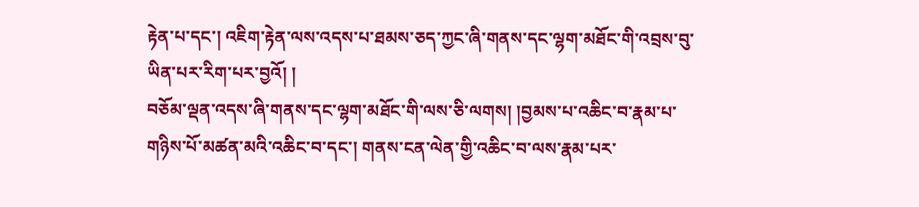རྟེན་པ་དང་། འཇིག་རྟེན་ལས་འདས་པ་ཐམས་ཅད་ཀྱང་ཞི་གནས་དང་ལྷག་མཐོང་གི་འབྲས་བུ་ཡིན་པར་རིག་པར་བྱའོ། །
བཅོམ་ལྡན་འདས་ཞི་གནས་དང་ལྷག་མཐོང་གི་ལས་ཅི་ལགས། །བྱམས་པ་འཆིང་བ་རྣམ་པ་གཉིས་པོ་མཚན་མའི་འཆིང་བ་དང་། གནས་ངན་ལེན་གྱི་འཆིང་བ་ལས་རྣམ་པར་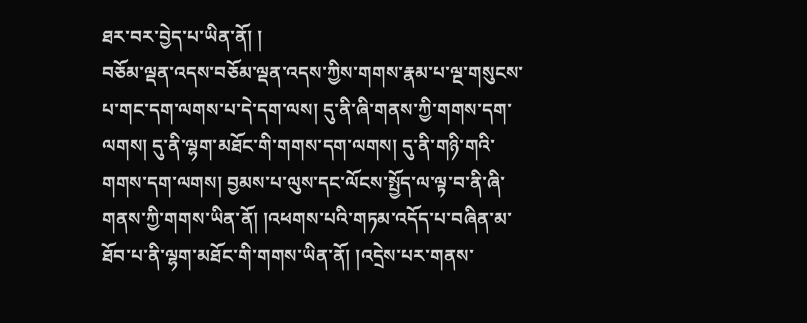ཐར་བར་བྱེད་པ་ཡིན་ནོ། །
བཅོམ་ལྡན་འདས་བཅོམ་ལྡན་འདས་ཀྱིས་གགས་རྣམ་པ་ལྔ་གསུངས་པ་གང་དག་ལགས་པ་དེ་དག་ལས། དུ་ནི་ཞི་གནས་ཀྱི་གགས་དག་ལགས། དུ་ནི་ལྷག་མཐོང་གི་གགས་དག་ལགས། དུ་ནི་གཉི་གའི་གགས་དག་ལགས། བྱམས་པ་ལུས་དང་ལོངས་སྤྱོད་ལ་ལྟ་བ་ནི་ཞི་གནས་ཀྱི་གགས་ཡིན་ནོ། །འཕགས་པའི་གཏམ་འདོད་པ་བཞིན་མ་ཐོབ་པ་ནི་ལྷག་མཐོང་གི་གགས་ཡིན་ནོ། །འདྲེས་པར་གནས་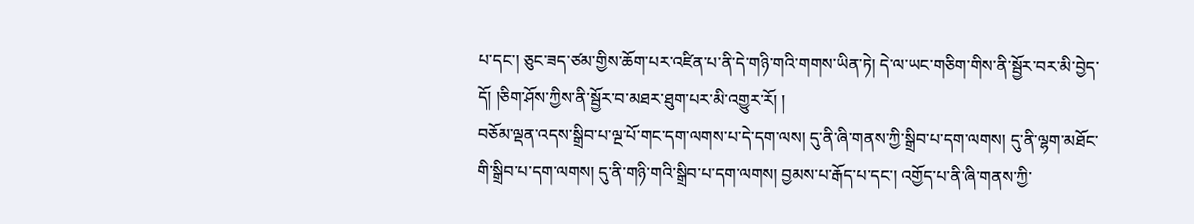པ་དང་། ཅུང་ཟད་ཙམ་གྱིས་ཆོག་པར་འཛིན་པ་ནི་དེ་གཉི་གའི་གགས་ཡིན་ཏེ། དེ་ལ་ཡང་གཅིག་གིས་ནི་སྦྱོར་བར་མི་བྱེད་དོ། །ཅིག་ཤོས་ཀྱིས་ནི་སྦྱོར་བ་མཐར་ཐུག་པར་མི་འགྱུར་རོ། །
བཅོམ་ལྡན་འདས་སྒྲིབ་པ་ལྔ་པོ་གང་དག་ལགས་པ་དེ་དག་ལས། དུ་ནི་ཞི་གནས་ཀྱི་སྒྲིབ་པ་དག་ལགས། དུ་ནི་ལྷག་མཐོང་གི་སྒྲིབ་པ་དག་ལགས། དུ་ནི་གཉི་གའི་སྒྲིབ་པ་དག་ལགས། བྱམས་པ་རྒོད་པ་དང་། འགྱོད་པ་ནི་ཞི་གནས་ཀྱི་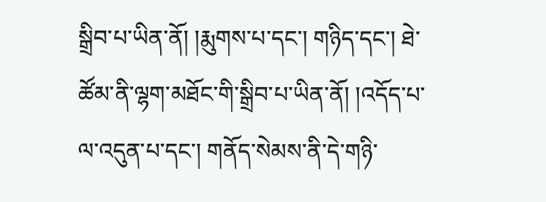སྒྲིབ་པ་ཡིན་ནོ། །རྨུགས་པ་དང་། གཉིད་དང་། ཐེ་ཚོམ་ནི་ལྷག་མཐོང་གི་སྒྲིབ་པ་ཡིན་ནོ། །འདོད་པ་ལ་འདུན་པ་དང་། གནོད་སེམས་ནི་དེ་གཉི་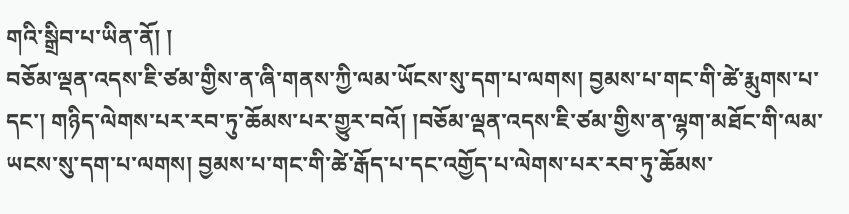གའི་སྒྲིབ་པ་ཡིན་ནོ། །
བཅོམ་ལྡན་འདས་ཇི་ཙམ་གྱིས་ན་ཞི་གནས་ཀྱི་ལམ་ཡོངས་སུ་དག་པ་ལགས། བྱམས་པ་གང་གི་ཚེ་རྨུགས་པ་དང་། གཉིད་ལེགས་པར་རབ་ཏུ་ཆོམས་པར་གྱུར་བའོ། །བཅོམ་ལྡན་འདས་ཇི་ཙམ་གྱིས་ན་ལྷག་མཐོང་གི་ལམ་ཡངས་སུ་དག་པ་ལགས། བྱམས་པ་གང་གི་ཚེ་རྒོད་པ་དང་འགྱོད་པ་ལེགས་པར་རབ་ཏུ་ཆོམས་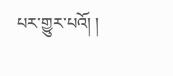པར་གྱུར་པའོ། །